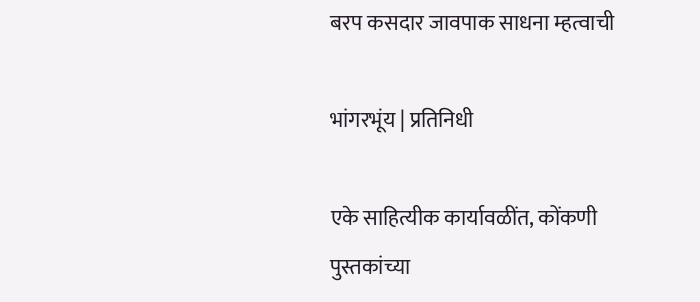बरप कसदार जावपाक साधना म्हत्वाची

भांगरभूंय | प्रतिनिधी

एके साहित्यीक कार्यावळींत, कोंकणी पुस्तकांच्या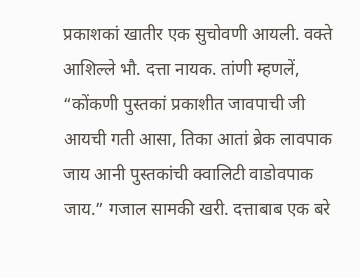प्रकाशकां खातीर एक सुचोवणी आयली. वक्ते आशिल्ले भौ. दत्ता नायक. तांणी म्हणलें, “कोंकणी पुस्तकां प्रकाशीत जावपाची जी आयची गती आसा, तिका आतां ब्रेक लावपाक जाय आनी पुस्तकांची क्वालिटी वाडोवपाक जाय.” गजाल सामकी खरी. दत्ताबाब एक बरे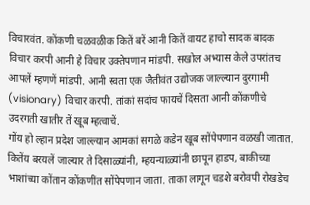विचारवंत. कोंकणी चळवळीक कितें बरें आनी कितें वायट हाचो सादक बादक विचार करपी आनी हे विचार उक्तेपणान मांडपी. सखोल अभ्यास केले उपरांतच आपलें म्हणणें मांडपी. आनी स्वता एक जैतीवंत उद्योजक जाल्ल्यान दुरगामी (visionary) विचार करपी. तांकां सदांच फायचें दिसता आनी कोंकणीचे उदरगती खातीर तें खूब म्हत्वाचें.
गोंय हो ल्हान प्रदेश जाल्ल्यान आमकां सगळे कडेन खूब सोंपेपणान वळखी जातात. कितेंय बरयलें जाल्यार ते दिसाळ्यांनी, म्हयन्याळ्यांनी छापून हाडप, बाकीच्या भाशांच्या कोंतान कोंकणींत सोंपेपणान जाता. ताका लागून चडशे बरोवपी रोखडेच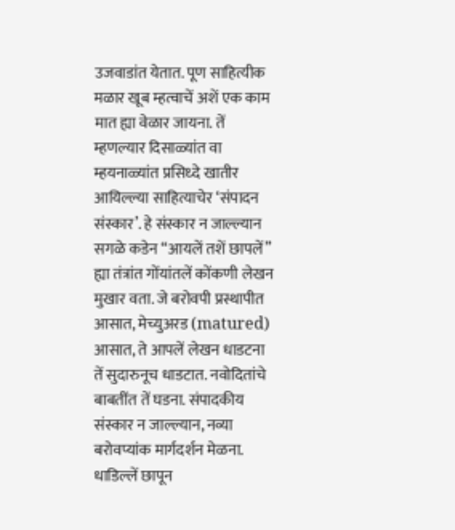उजवाडांत येतात. पूण साहित्यीक मळार खूब म्हत्वाचें अशें एक काम मात ह्या वेळार जायना. तें म्हणल्यार दिसाळ्यांत वा म्हयनाळ्यांत प्रसिध्दे खातीर आयिल्ल्या साहित्याचेर ‘संपादन संस्कार’. हे संस्कार न जाल्ल्यान सगळे कडेन “आयलें तशें छापलें” ह्या तंत्रांत गोंयांतलें कोंकणी लेखन मुखार वता. जे बरोवपी प्रस्थापीत आसात, मेच्युअरड (matured) आसात, ते आपलें लेखन धाडटना तें सुदारुनूच धाडटात. नवोदितांचे बाबतींत तें घडना. संपादकीय संस्कार न जाल्ल्यान, नव्या बरोवप्यांक मार्गदर्शन मेळना. धाडिल्लें छापून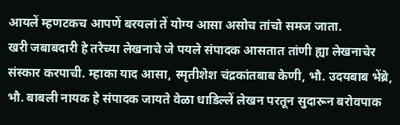आयलें म्हणटकच आपणें बरयलां तें योग्य आसा असोच तांचो समज जाता.
खरी जबाबदारी हे तरेच्या लेखनाचे जे पयले संपादक आसतात तांणी ह्या लेखनाचेर संस्कार करपाची. म्हाका याद आसा, स्मृतीशेश चंद्रकांतबाब केणी, भौ. उदयबाब भेंब्रे, भौ. बाबली नायक हे संपादक जायते वेळा धाडिल्लें लेखन परतून सुदारून बरोवपाक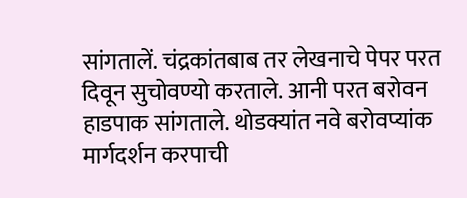सांगतालें. चंद्रकांतबाब तर लेखनाचे पेपर परत दिवून सुचोवण्यो करताले. आनी परत बरोवन हाडपाक सांगताले. थोडक्यांत नवे बरोवप्यांक मार्गदर्शन करपाची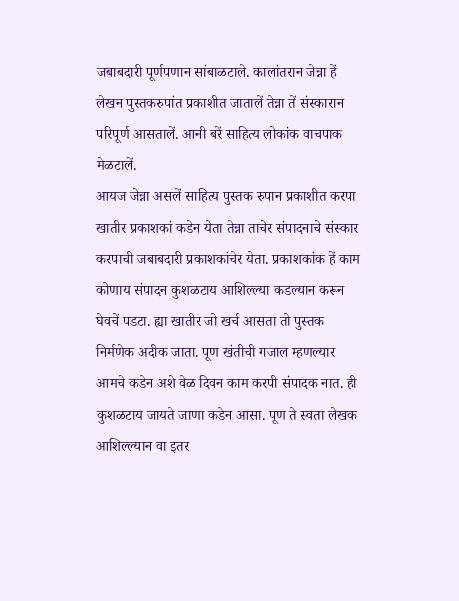जबाबदारी पूर्णपणान सांबाळटाले. कालांतरान जेन्ना हें लेखन पुस्तकरुपांत प्रकाशीत जातालें तेन्ना तें संस्कारान परिपूर्ण आसतालें. आनी बरें साहित्य लोकांक वाचपाक मेळटालें.
आयज जेन्ना असलें साहित्य पुस्तक रुपान प्रकाशीत करपा खातीर प्रकाशकां कडेन येता तेन्ना ताचेर संपादनाचे संस्कार करपाची जबाबदारी प्रकाशकांचेर येता. प्रकाशकांक हें काम कोणाय संपादन कुशळटाय आशिल्ल्या कडल्यान करून घेवचें पडटा. ह्या खातीर जो खर्च आसता तो पुस्तक निर्मणेक अदीक जाता. पूण खंतीची गजाल म्हणल्यार आमचे कडेन अशे वेळ दिवन काम करपी संपादक नात. ही कुशळटाय जायते जाणा कडेन आसा. पूण ते स्वता लेखक आशिल्ल्यान वा इतर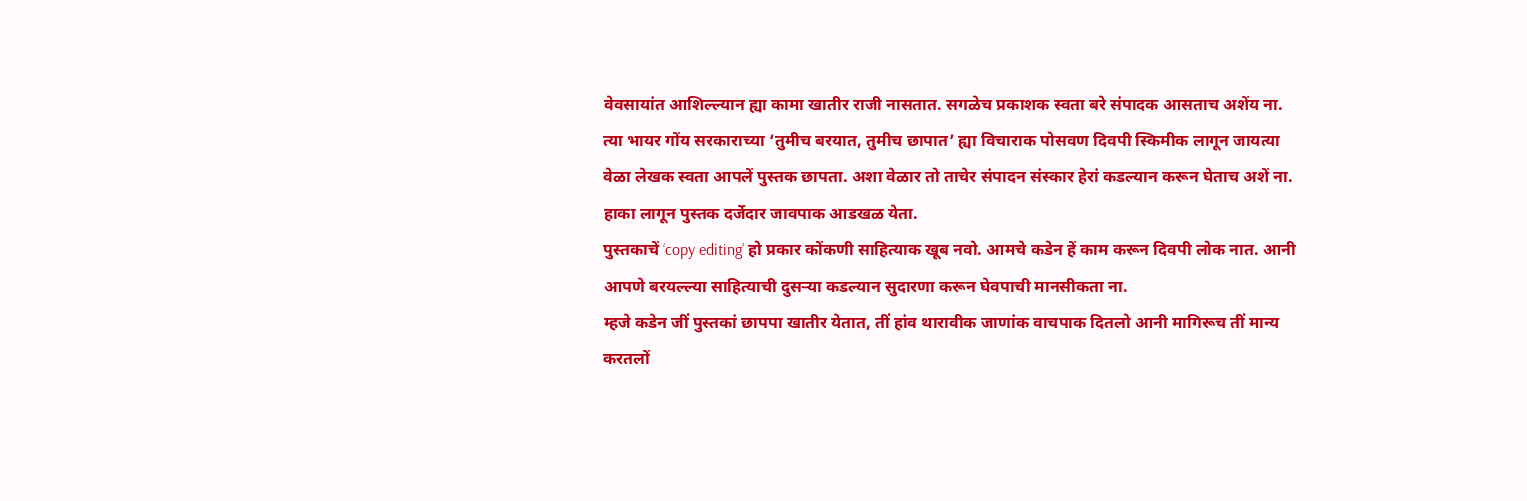वेवसायांत आशिल्ल्यान ह्या कामा खातीर राजी नासतात. सगळेच प्रकाशक स्वता बरे संपादक आसताच अशेंय ना.
त्या भायर गोंय सरकाराच्या ‘तुमीच बरयात, तुमीच छापात’ ह्या विचाराक पोसवण दिवपी स्किमीक लागून जायत्या वेळा लेखक स्वता आपलें पुस्तक छापता. अशा वेळार तो ताचेर संपादन संस्कार हेरां कडल्यान करून घेताच अशें ना. हाका लागून पुस्तक दर्जेदार जावपाक आडखळ येता.
पुस्तकाचें ‘copy editing’ हो प्रकार कोंकणी साहित्याक खूब नवो. आमचे कडेन हें काम करून दिवपी लोक नात. आनी आपणे बरयल्ल्या साहित्याची दुसर्‍या कडल्यान सुदारणा करून घेवपाची मानसीकता ना.
म्हजे कडेन जीं पुस्तकां छापपा खातीर येतात, तीं हांव थारावीक जाणांक वाचपाक दितलो आनी मागिरूच तीं मान्य करतलों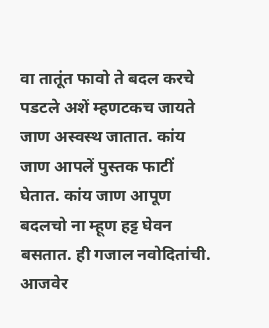वा तातूंत फावो ते बदल करचे पडटले अशें म्हणटकच जायते जाण अस्वस्थ जातात. कांय जाण आपलें पुस्तक फाटीं घेतात. कांय जाण आपूण बदलचो ना म्हूण हट्ट घेवन बसतात. ही गजाल नवोदितांची. आजवेर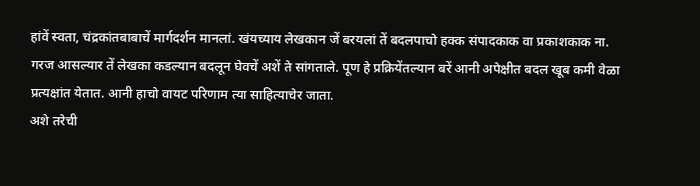हांवें स्वता, चंद्रकांतबाबाचें मार्गदर्शन मानलां. खंयच्याय लेखकान जें बरयलां तें बदलपाचो हक्क संपादकाक वा प्रकाशकाक ना. गरज आसल्यार तें लेखका कडल्यान बदलून घेवचें अशें ते सांगताले. पूण हे प्रक्रियेंतल्यान बरें आनी अपेक्षीत बदल खूब कमी वेळा प्रत्यक्षांत येतात. आनी हाचो वायट परिणाम त्या साहित्याचेर जाता.
अशे तरेची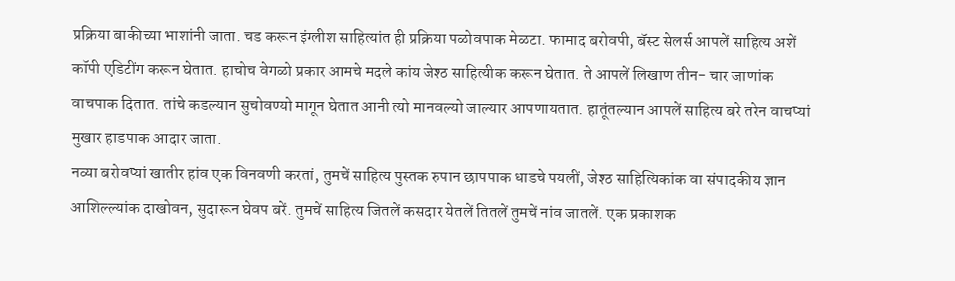प्रक्रिया बाकीच्या भाशांनी जाता. चड करून इंग्लीश साहित्यांत ही प्रक्रिया पळोवपाक मेळटा. फामाद बरोवपी, बॅस्ट सेलर्स आपलें साहित्य अशें कॉपी एडिटींग करून घेतात. हाचोच वेगळो प्रकार आमचे मदले कांय जेश्ठ साहित्यीक करून घेतात. ते आपलें लिखाण तीन- चार जाणांक वाचपाक दितात. तांचे कडल्यान सुचोवण्यो मागून घेतात आनी त्यो मानवल्यो जाल्यार आपणायतात. हातूंतल्यान आपलें साहित्य बरे तरेन वाचप्यां मुखार हाडपाक आदार जाता.
नव्या बरोवप्यां खातीर हांव एक विनवणी करतां, तुमचें साहित्य पुस्तक रुपान छापपाक धाडचे पयलीं, जेश्ठ साहित्यिकांक वा संपादकीय ज्ञान आशिल्ल्यांक दाखोवन, सुदारून घेवप बरें. तुमचें साहित्य जितलें कसदार येतलें तितलें तुमचें नांव जातलें. एक प्रकाशक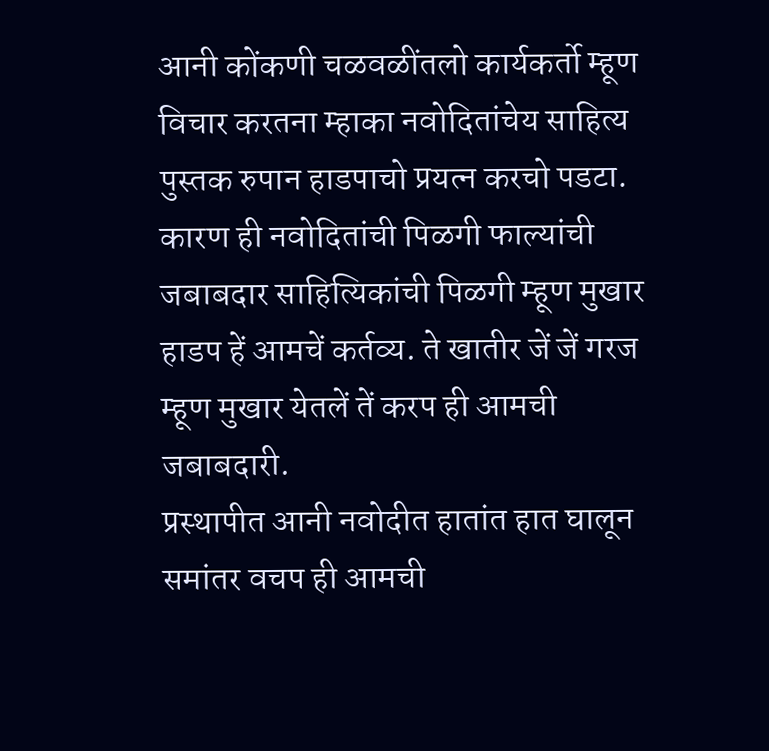आनी कोंकणी चळवळींतलो कार्यकर्तो म्हूण विचार करतना म्हाका नवोदितांचेय साहित्य पुस्तक रुपान हाडपाचो प्रयत्न करचो पडटा. कारण ही नवोदितांची पिळगी फाल्यांची जबाबदार साहित्यिकांची पिळगी म्हूण मुखार हाडप हें आमचें कर्तव्य. ते खातीर जें जें गरज म्हूण मुखार येतलें तें करप ही आमची जबाबदारी.
प्रस्थापीत आनी नवोदीत हातांत हात घालून समांतर वचप ही आमची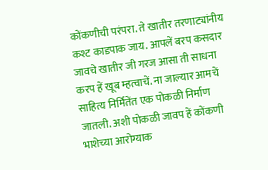कोंकणीची परंपरा. ते खातीर तरणाट्यांनीय कश्ट काडपाक जाय. आपलें बरप कसदार जावचे खातीर जी गरज आसा ती साधना करप हें खूब म्हत्वाचें. ना जाल्यार आमचें साहित्य निर्मितेंत एक पोकळी निर्माण जातली. अशी पोकळी जावप हें कोंकणी भाशेच्या आरोग्याक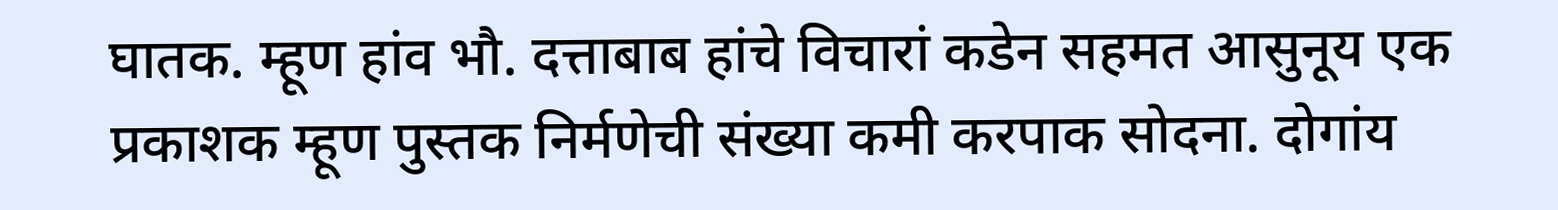घातक. म्हूण हांव भौ. दत्ताबाब हांचे विचारां कडेन सहमत आसुनूय एक प्रकाशक म्हूण पुस्तक निर्मणेची संख्या कमी करपाक सोदना. दोगांय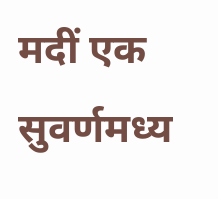मदीं एक सुवर्णमध्य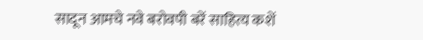सादून आमचे नवे बरोवपी बरें साहित्य कशें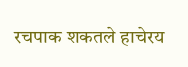रचपाक शकतले हाचेरय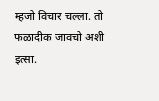म्हजो विचार चल्ला. तो फळादीक जावचो अशी इत्सा.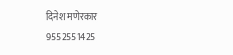दिनेश मणेरकार
9552551425